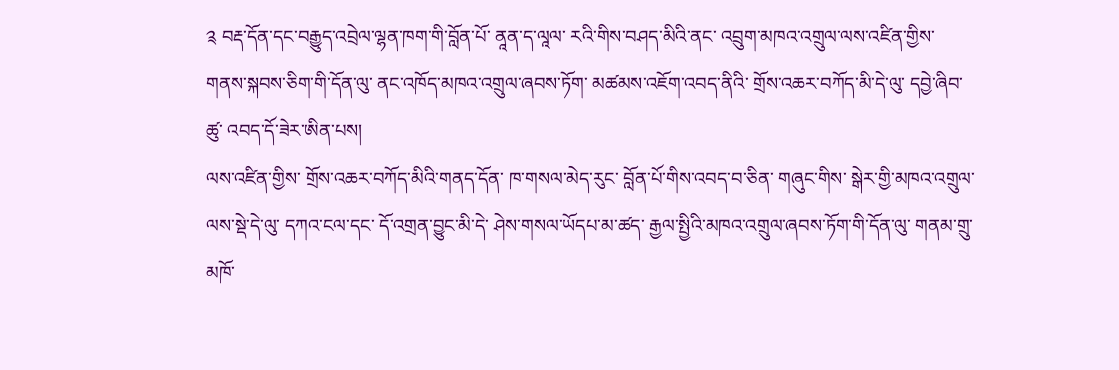༉ བརྡ་དོན་དང་བརྒྱུད་འབྲེལ་ལྷན་ཁག་གི་བློན་པོ་ ནཱན་ད་ལཱལ་ རའི་གིས་བཤད་མིའི་ནང་ འབྲུག་མཁའ་འགྲུལ་ལས་འཛིན་གྱིས་ གནས་སྐབས་ཅིག་གི་དོན་ལུ་ ནང་འཁོད་མཁའ་འགྲུལ་ཞབས་ཏོག་ མཚམས་འཇོག་འབད་ནིའི་ གྲོས་འཆར་བཀོད་མི་དེ་ལུ་ དབྱེ་ཞིབ་ཚུ་ འབད་དོ་ཟེར་ཨིན་པས།
ལས་འཛིན་གྱིས་ གྲོས་འཆར་བཀོད་མིའི་གནད་དོན་ ཁ་གསལ་མེད་རུང་ བློན་པོ་གིས་འབད་བ་ཅིན་ གཞུང་གིས་ སྒེར་གྱི་མཁའ་འགྲུལ་ལས་སྡེ་དེ་ལུ་ དཀའ་ངལ་དང་ དོ་འགྲན་བྱུང་མི་དེ་ ཤེས་གསལ་ཡོདཔ་མ་ཚད་ རྒྱལ་སྤྱིའི་མཁའ་འགྲུལ་ཞབས་ཏོག་གི་དོན་ལུ་ གནམ་གྲུ་མཁོ་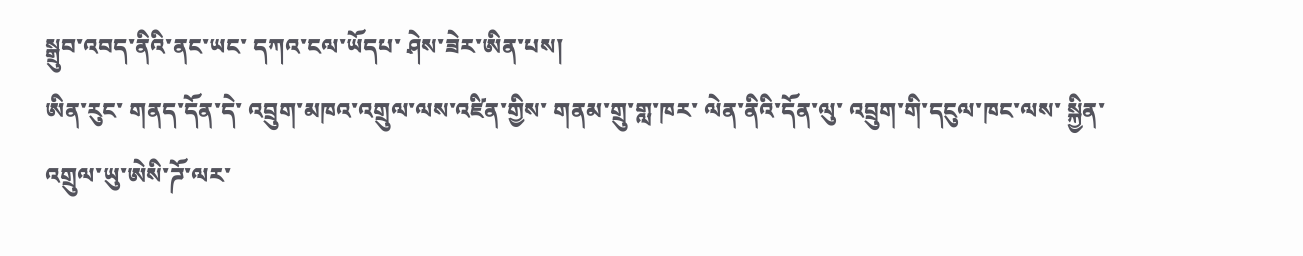སྒྲུབ་འབད་ནིའི་ནང་ཡང་ དཀའ་ངལ་ཡོདཔ་ ཤེས་ཟེར་ཨིན་པས།
ཨིན་རུང་ གནད་དོན་དེ་ འབྲུག་མཁའ་འགྲུལ་ལས་འཛིན་གྱིས་ གནམ་གྲུ་གླ་ཁར་ ལེན་ནིའི་དོན་ལུ་ འབྲུག་གི་དངུལ་ཁང་ལས་ སྐྱིན་འགྲུལ་ཡུ་ཨེསི་ཌོ་ལར་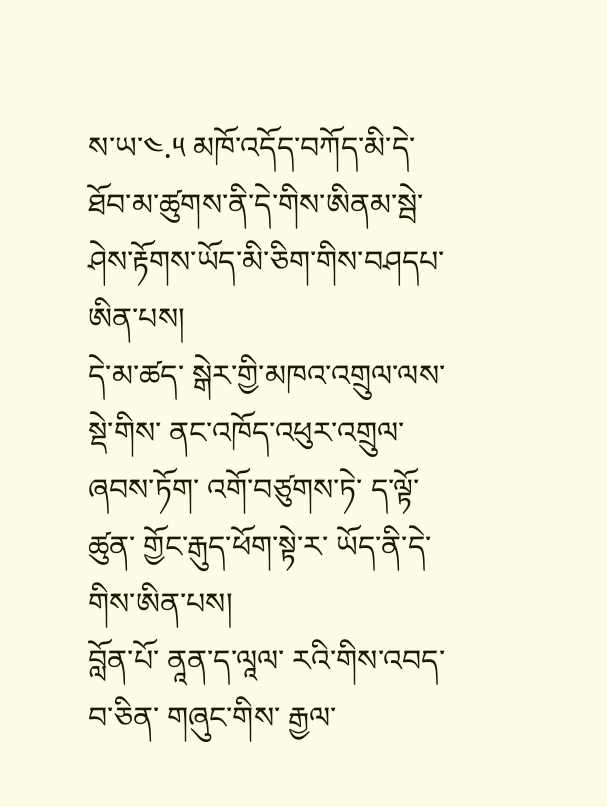ས་ཡ་༤.༥ མཁོ་འདོད་བཀོད་མི་དེ་ ཐོབ་མ་ཚུགས་ནི་དེ་གིས་ཨིནམ་སྦེ་ ཤེས་རྟོགས་ཡོད་མི་ཅིག་གིས་བཤདཔ་ཨིན་པས།
དེ་མ་ཚད་ སྒེར་གྱི་མཁའ་འགྲུལ་ལས་སྡེ་གིས་ ནང་འཁོད་འཕུར་འགྲུལ་ཞབས་ཏོག་ འགོ་བཙུགས་ཏེ་ ད་ལྟོ་ཚུན་ གྱོང་རྒུད་ཕོག་སྟེ་ར་ ཡོད་ནི་དེ་གིས་ཨིན་པས།
བློན་པོ་ ནཱན་ད་ལཱལ་ རའི་གིས་འབད་བ་ཅིན་ གཞུང་གིས་ རྒྱལ་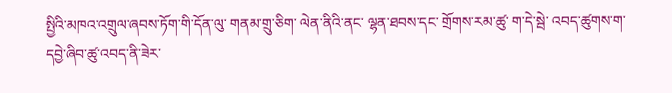སྤྱིའི་མཁའ་འགྲུལ་ཞབས་ཏོག་གི་དོན་ལུ་ གནམ་གྲུ་ཅིག་ ལེན་ནིའི་ནང་ ལྷན་ཐབས་དང་ གྲོགས་རམ་ཚུ་ ག་དེ་སྦེ་ འབད་ཚུགས་ག་ དབྱེ་ཞིབ་ཚུ་འབད་ནི་ཟེར་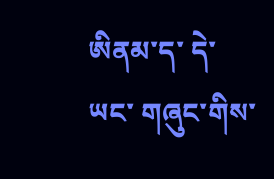ཨིནམ་ད་ དེ་ཡང་ གཞུང་གིས་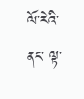ལོ་རེའི་ནང་ ལྟ་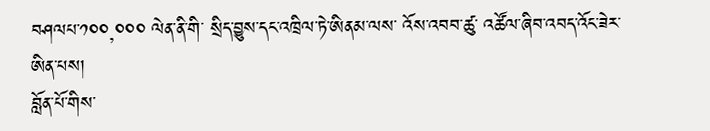བཤལཔ་༡༠༠,༠༠༠ ལེན་ནི་གི་ སྲིད་བྱུས་དང་འཁྲིལ་ཏེ་ཨིནམ་ལས་ འོས་འབབ་ཚུ་ འཚོལ་ཞིབ་འབད་འོང་ཟེར་ཨིན་པས།
བློན་པོ་གིས་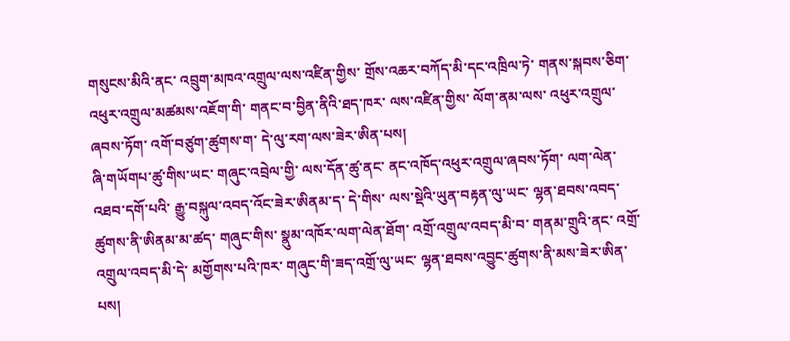གསུངས་མིའི་ནང་ འབྲུག་མཁའ་འགྲུལ་ལས་འཛིན་གྱིས་ གྲོས་འཆར་བཀོད་མི་དང་འཁྲིལ་ཏེ་ གནས་སྐབས་ཅིག་ འཕུར་འགྲུལ་མཚམས་འཇོག་གི་ གནང་བ་བྱིན་ནིའི་ཐད་ཁར་ ལས་འཛིན་གྱིས་ ལོག་ནམ་ལས་ འཕུར་འགྲུལ་ཞབས་ཏོག་ འགོ་བཙུག་ཚུགས་ག་ དེ་ལུ་རག་ལས་ཟེར་ཨིན་པས།
ཞི་གཡོགཔ་ཚུ་གིས་ཡང་ གཞུང་འབྲེལ་གྱི་ ལས་དོན་ཚུ་ནང་ ནང་འཁོད་འཕུར་འགྲུལ་ཞབས་ཏོག་ ལག་ལེན་འཐབ་དགོ་པའི་ རྒྱུ་བསྐུལ་འབད་འོང་ཟེར་ཨིནམ་ད་ དེ་གིས་ ལས་སྡེའི་ཡུན་བརྟན་ལུ་ཡང་ ལྷན་ཐབས་འབད་ཚུགས་ནི་ཨིནམ་མ་ཚད་ གཞུང་གིས་ སྣུམ་འཁོར་ལག་ལེན་ཐོག་ འགྲོ་འགྲུལ་འབད་མི་བ་ གནམ་གྲུའི་ནང་ འགྲོ་འགྲུལ་འབད་མི་དེ་ མགྱོགས་པའི་ཁར་ གཞུང་གི་ཟད་འགྲོ་ལུ་ཡང་ ལྷན་ཐབས་འབྱུང་ཚུགས་ནི་མས་ཟེར་ཨིན་པས།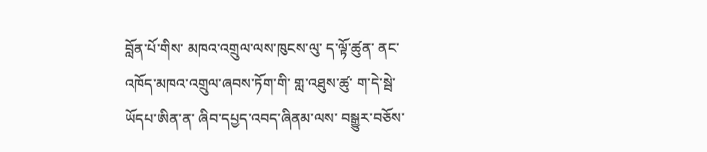བློན་པོ་གིས་ མཁའ་འགྲུལ་ལས་ཁུངས་ལུ་ ད་ལྟོ་ཚུན་ ནང་འཁོད་མཁའ་འགྲུལ་ཞབས་ཏོག་གི་ གླ་འཐུས་ཚུ་ ག་དེ་སྦེ་ཡོདཔ་ཨིན་ན་ ཞིབ་དཔྱད་འབད་ཞིནམ་ལས་ བསྒྱུར་བཅོས་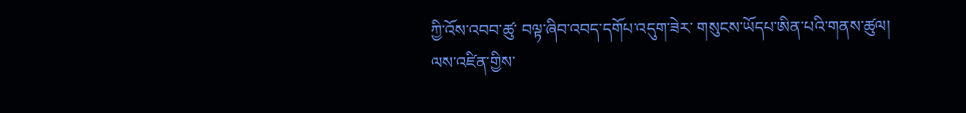ཀྱི་འོས་འབབ་ཚུ་ བལྟ་ཞིབ་འབད་དགོཔ་འདུག་ཟེར་ གསུངས་ཡོདཔ་ཨིན་པའི་གནས་ཚུལ།
ལས་འཛིན་གྱིས་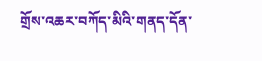གྲོས་འཆར་བཀོད་མིའི་གནད་དོན་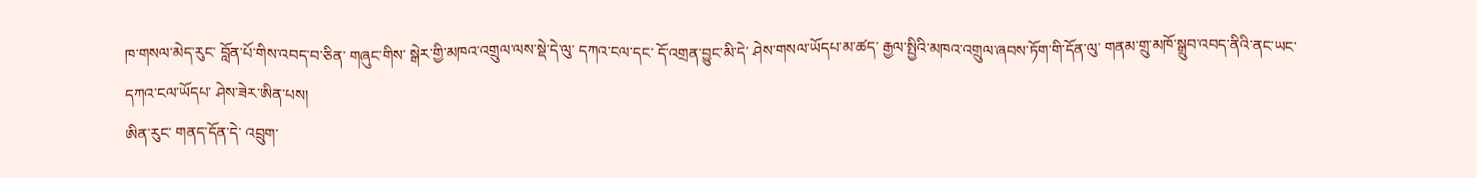ཁ་གསལ་མེད་རུང་ བློན་པོ་གིས་འབད་བ་ཅིན་ གཞུང་གིས་ སྒེར་གྱི་མཁའ་འགྲུལ་ལས་སྡེ་དེ་ལུ་ དཀའ་ངལ་དང་ དོ་འགྲན་བྱུང་མི་དེ་ ཤེས་གསལ་ཡོདཔ་མ་ཚད་ རྒྱལ་སྤྱིའི་མཁའ་འགྲུལ་ཞབས་ཏོག་གི་དོན་ལུ་ གནམ་གྲུ་མཁོ་སྒྲུབ་འབད་ནིའི་ནང་ཡང་ དཀའ་ངལ་ཡོདཔ་ ཤེས་ཟེར་ཨིན་པས།
ཨིན་རུང་ གནད་དོན་དེ་ འབྲུག་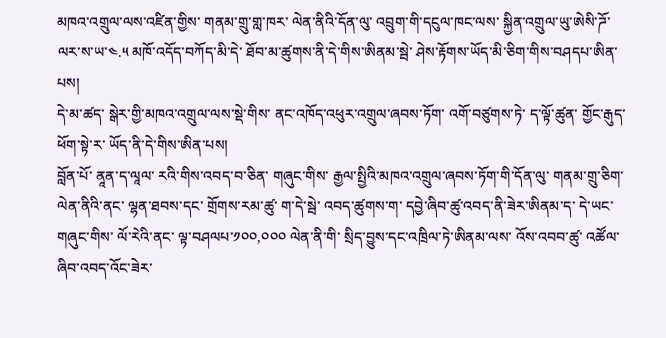མཁའ་འགྲུལ་ལས་འཛིན་གྱིས་ གནམ་གྲུ་གླ་ཁར་ ལེན་ནིའི་དོན་ལུ་ འབྲུག་གི་དངུལ་ཁང་ལས་ སྐྱིན་འགྲུལ་ཡུ་ཨེསི་ཌོ་ལར་ས་ཡ་༤.༥ མཁོ་འདོད་བཀོད་མི་དེ་ ཐོབ་མ་ཚུགས་ནི་དེ་གིས་ཨིནམ་སྦེ་ ཤེས་རྟོགས་ཡོད་མི་ཅིག་གིས་བཤདཔ་ཨིན་པས།
དེ་མ་ཚད་ སྒེར་གྱི་མཁའ་འགྲུལ་ལས་སྡེ་གིས་ ནང་འཁོད་འཕུར་འགྲུལ་ཞབས་ཏོག་ འགོ་བཙུགས་ཏེ་ ད་ལྟོ་ཚུན་ གྱོང་རྒུད་ཕོག་སྟེ་ར་ ཡོད་ནི་དེ་གིས་ཨིན་པས།
བློན་པོ་ ནཱན་ད་ལཱལ་ རའི་གིས་འབད་བ་ཅིན་ གཞུང་གིས་ རྒྱལ་སྤྱིའི་མཁའ་འགྲུལ་ཞབས་ཏོག་གི་དོན་ལུ་ གནམ་གྲུ་ཅིག་ ལེན་ནིའི་ནང་ ལྷན་ཐབས་དང་ གྲོགས་རམ་ཚུ་ ག་དེ་སྦེ་ འབད་ཚུགས་ག་ དབྱེ་ཞིབ་ཚུ་འབད་ནི་ཟེར་ཨིནམ་ད་ དེ་ཡང་ གཞུང་གིས་ ལོ་རེའི་ནང་ ལྟ་བཤལཔ་༡༠༠,༠༠༠ ལེན་ནི་གི་ སྲིད་བྱུས་དང་འཁྲིལ་ཏེ་ཨིནམ་ལས་ འོས་འབབ་ཚུ་ འཚོལ་ཞིབ་འབད་འོང་ཟེར་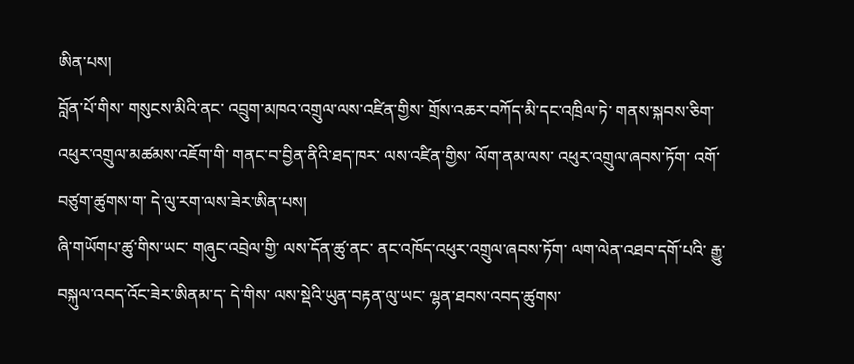ཨིན་པས།
བློན་པོ་གིས་ གསུངས་མིའི་ནང་ འབྲུག་མཁའ་འགྲུལ་ལས་འཛིན་གྱིས་ གྲོས་འཆར་བཀོད་མི་དང་འཁྲིལ་ཏེ་ གནས་སྐབས་ཅིག་ འཕུར་འགྲུལ་མཚམས་འཇོག་གི་ གནང་བ་བྱིན་ནིའི་ཐད་ཁར་ ལས་འཛིན་གྱིས་ ལོག་ནམ་ལས་ འཕུར་འགྲུལ་ཞབས་ཏོག་ འགོ་བཙུག་ཚུགས་ག་ དེ་ལུ་རག་ལས་ཟེར་ཨིན་པས།
ཞི་གཡོགཔ་ཚུ་གིས་ཡང་ གཞུང་འབྲེལ་གྱི་ ལས་དོན་ཚུ་ནང་ ནང་འཁོད་འཕུར་འགྲུལ་ཞབས་ཏོག་ ལག་ལེན་འཐབ་དགོ་པའི་ རྒྱུ་བསྐུལ་འབད་འོང་ཟེར་ཨིནམ་ད་ དེ་གིས་ ལས་སྡེའི་ཡུན་བརྟན་ལུ་ཡང་ ལྷན་ཐབས་འབད་ཚུགས་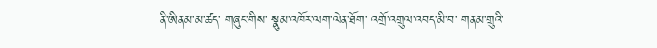ནི་ཨིནམ་མ་ཚད་ གཞུང་གིས་ སྣུམ་འཁོར་ལག་ལེན་ཐོག་ འགྲོ་འགྲུལ་འབད་མི་བ་ གནམ་གྲུའི་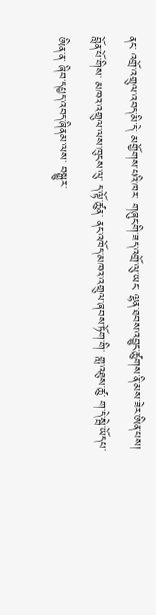ནང་ འགྲོ་འགྲུལ་འབད་མི་དེ་ མགྱོགས་པའི་ཁར་ གཞུང་གི་ཟད་འགྲོ་ལུ་ཡང་ ལྷན་ཐབས་འབྱུང་ཚུགས་ནི་མས་ཟེར་ཨིན་པས།
བློན་པོ་གིས་ མཁའ་འགྲུལ་ལས་ཁུངས་ལུ་ ད་ལྟོ་ཚུན་ ནང་འཁོད་མཁའ་འགྲུལ་ཞབས་ཏོག་གི་ གླ་འཐུས་ཚུ་ ག་དེ་སྦེ་ཡོདཔ་ཨིན་ན་ ཞིབ་དཔྱད་འབད་ཞིནམ་ལས་ བསྒྱུར་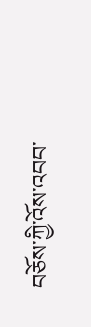བཅོས་ཀྱི་འོས་འབབ་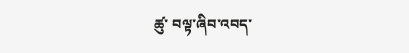ཚུ་ བལྟ་ཞིབ་འབད་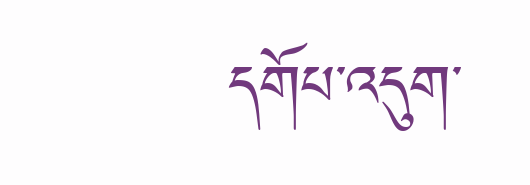དགོཔ་འདུག་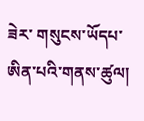ཟེར་ གསུངས་ཡོདཔ་ཨིན་པའི་གནས་ཚུལ།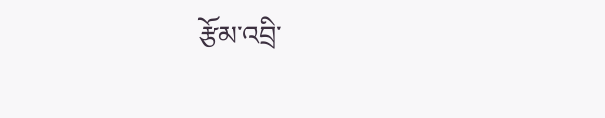རྩོམ་འབྲི་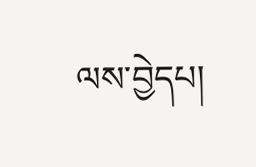ལས་བྱེདཔ།